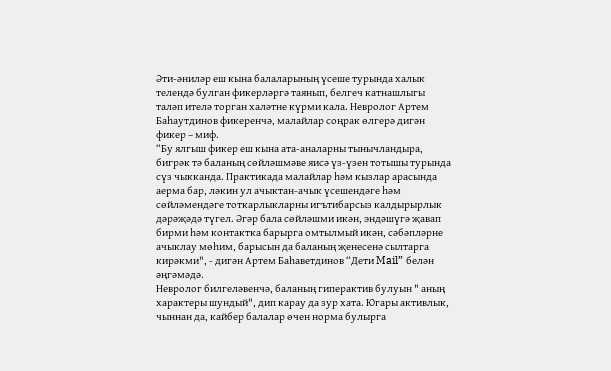Әти-әниләр еш кына балаларының үсеше турында халык телендә булган фикерләргә таянып, белгеч катнашлыгы таләп ителә торган халәтне күрми кала. Невролог Артем Баһаутдинов фикеренчә, малайлар соңрак өлгерә дигән фикер – миф.
“Бу ялгыш фикер еш кына ата-аналарны тынычландыра, бигрәк тә баланың сөйләшмәве яисә үз-үзен тотышы турында сүз чыкканда. Практикада малайлар һәм кызлар арасында аерма бар, ләкин ул ачыктан-ачык үсешендәге һәм сөйләмендәге тоткарлыкларны игътибарсыз калдырырлык дәрәҗәдә түгел. Әгәр бала сөйләшми икән, эндәшүгә җавап бирми һәм контактка барырга омтылмый икән, сәбәпләрне ачыклау мөһим, барысын да баланың җенесенә сылтарга кирәкми", - дигән Артем Баһаветдинов “Дети Mail” белән әңгәмәдә.
Невролог билгеләвенчә, баланың гиперактив булуын " аның характеры шундый", дип карау да зур хата. Югары активлык, чыннан да, кайбер балалар өчен норма булырга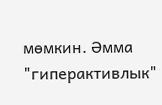мөмкин. Әмма "гиперактивлык"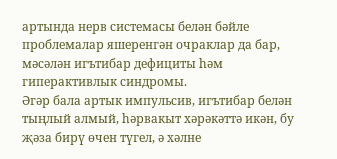артында нерв системасы белән бәйле проблемалар яшеренгән очраклар да бар, мәсәлән игътибар дефициты һәм гиперактивлык синдромы.
Әгәр бала артык импульсив, игътибар белән тыңлый алмый, һәрвакыт хәрәкәттә икән, бу җәза бирү өчен түгел, ә хәлне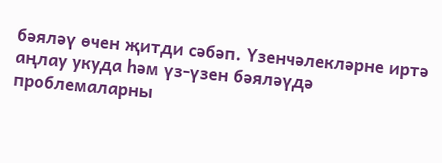бәяләү өчен җитди сәбәп. Үзенчәлекләрне иртә аңлау укуда һәм үз-үзен бәяләүдә проблемаларны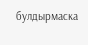булдырмаска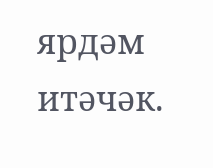ярдәм итәчәк.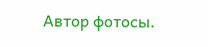Автор фотосы.